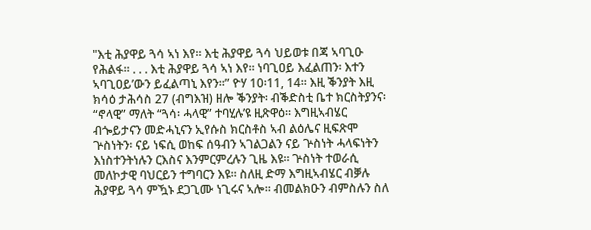"እቲ ሕያዋይ ጓሳ ኣነ እየ። እቲ ሕያዋይ ጓሳ ህይወቱ በጃ ኣባጊዑ የሕልፋ። . . . እቲ ሕያዋይ ጓሳ ኣነ እየ። ነባጊዐይ እፈልጠን፡ እተን ኣባጊዐይ’ውን ይፈልጣኒ እየን።” ዮሃ 10፡11, 14። እዚ ቕንያት እዚ ክሳዕ ታሕሳስ 27 (ብግእዝ) ዘሎ ቕንያት፡ ብቕድስቲ ቤተ ክርስትያንና፡ “ኖላዊ” ማለት “ጓሳ፡ ሓላዊ” ተባሂሉ’ዩ ዚጽዋዕ። እግዚኣብሄር ብጐይታናን መድሓኒናን ኢየሱስ ክርስቶስ ኣብ ልዕሌና ዚፍጽሞ ጕስነትን፡ ናይ ነፍሲ ወከፍ ሰዓብን ኣገልጋልን ናይ ጕስነት ሓላፍነትን እነስተንትነሉን ርእስና እንምርምረሉን ጊዜ እዩ። ጕስነት ተወራሲ መለኮታዊ ባህርይን ተግባርን እዩ። ስለዚ ድማ እግዚኣብሄር ብቓሉ ሕያዋይ ጓሳ ምዃኑ ደጋጊሙ ነጊሩና ኣሎ። ብመልክዑን ብምስሉን ስለ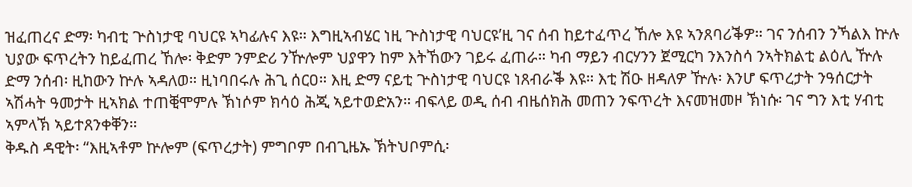ዝፈጠረና ድማ፡ ካብቲ ጕስነታዊ ባህርዩ ኣካፊሉና እዩ። እግዚኣብሄር ነዚ ጕስነታዊ ባህርዩ’ዚ ገና ሰብ ከይተፈጥረ ኸሎ እዩ ኣንጸባሪቕዎ። ገና ንሰብን ንኻልእ ኵሉ ህያው ፍጥረትን ከይፈጠረ ኸሎ፡ ቅድም ንምድሪ ንዅሎም ህያዋን ከም እትኸውን ገይሩ ፈጠራ። ካብ ማይን ብርሃንን ጀሚርካ ንእንስሳ ንኣትክልቲ ልዕሊ ዅሉ ድማ ንሰብ፡ ዚከውን ኵሉ ኣዳለወ። ዚነባበሩሉ ሕጊ ሰርዐ። እዚ ድማ ናይቲ ጕስነታዊ ባህርዩ ነጸብራቕ እዩ። እቲ ሽዑ ዘዳለዎ ዅሉ፡ እንሆ ፍጥረታት ንዓሰርታት ኣሽሓት ዓመታት ዚኣክል ተጠቒሞምሉ ኽነሶም ክሳዕ ሕጂ ኣይተወድአን። ብፍላይ ወዲ ሰብ ብዜሰክሕ መጠን ንፍጥረት እናመዝመዞ ኽነሱ፡ ገና ግን እቲ ሃብቲ ኣምላኽ ኣይተጸንቀቐን።
ቅዱስ ዳዊት፡ “እዚኣቶም ኵሎም (ፍጥረታት) ምግቦም በብጊዜኡ ኽትህቦምሲ፡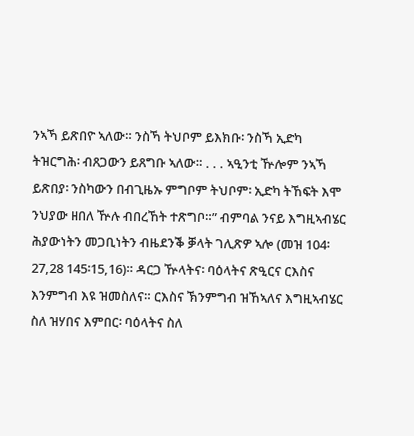ንኣኻ ይጽበዮ ኣለው። ንስኻ ትህቦም ይእክቡ፡ ንስኻ ኢድካ ትዝርግሕ፡ ብጸጋውን ይጸግቡ ኣለው። . . . ኣዒንቲ ዅሎም ንኣኻ ይጽበያ፡ ንስካውን በብጊዜኡ ምግቦም ትህቦም፡ ኢድካ ትኸፍት እሞ ንህያው ዘበለ ዅሉ ብበረኸት ተጽግቦ።” ብምባል ንናይ እግዚኣብሄር ሕያውነትን መጋቢነትን ብዜደንቕ ቓላት ገሊጽዎ ኣሎ (መዝ 104፡27,28 145፡15,16)። ዳርጋ ዅላትና፡ ባዕላትና ጽዒርና ርእስና እንምግብ እዩ ዝመስለና። ርእስና ኽንምግብ ዝኸኣለና እግዚኣብሄር ስለ ዝሃበና እምበር፡ ባዕላትና ስለ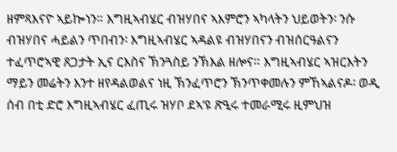ዘምጻእናዮ ኣይኰነን። እግዚኣብሄር ብዝሃበና ኣእምሮን ኣካላትን ህይወትን፡ ንሱ ብዝሃበና ሓይልን ጥበብን፡ እግዚኣብሄር ኣዳልዩ ብዝሃበናን ብዝሰርዓልናን ተፈጥሮኣዊ ጸጋታት ኢና ርእስና ኽንጓስይ ንኽእል ዘሎና። እግዚኣብሄር ኣዝርእትን ማይን መሬትን እንተ ዘየዳልወልና ነዚ ኽንፈጥሮን ኽንጥቀመሉን ምኸኣልናዶ፡ ወዲ ሰብ በቲ ድሮ እግዚኣብሄር ፈጢሩ ዝሃቦ ደኣ’ዩ ጽዒሩ ተመራሚሩ ዚምህዝ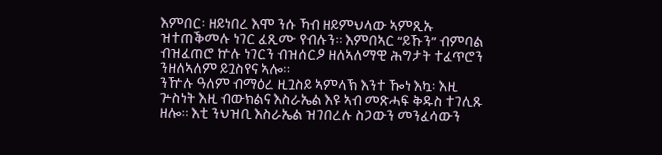እምበር፡ ዘይነበረ እሞ ንሱ ኻብ ዘይምህላው ኣምጺኡ ዝተጠቕመሉ ነገር ፈጺሙ የብሉን። እምበኣር “ይኹን” ብምባል ብዝፈጠሮ ኵሉ ነገርን ብዝሰርዖ ዘለኣለማዊ ሕግታት ተፈጥሮን ንዘለኣለም ይጓስየና ኣሎ።
ንዅሉ ዓለም ብማዕረ ዚጓስይ ኣምላኽ እንተ ዀነ እኳ፡ እዚ ጕስነት እዚ ብውክልና እስራኤል እዩ ኣብ መጽሓፍ ቅዱስ ተገሊጹ ዘሎ። እቲ ንህዝቢ እስራኤል ዝገበረሉ ስጋውን መንፈሳውን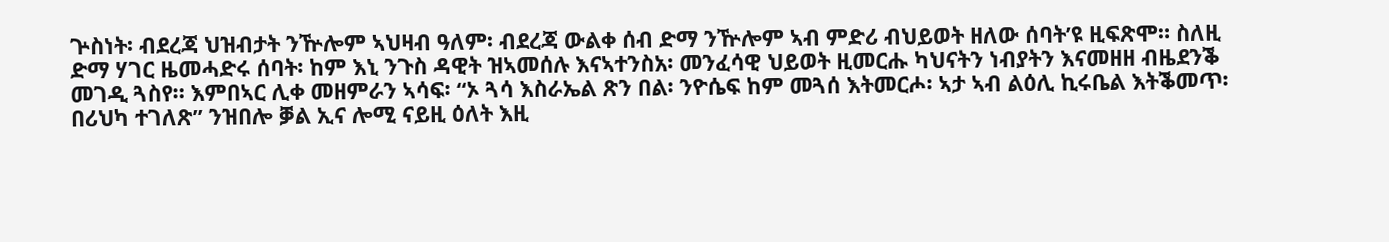ጕስነት፡ ብደረጃ ህዝብታት ንዅሎም ኣህዛብ ዓለም፡ ብደረጃ ውልቀ ሰብ ድማ ንዅሎም ኣብ ምድሪ ብህይወት ዘለው ሰባት’ዩ ዚፍጽሞ። ስለዚ ድማ ሃገር ዜመሓድሩ ሰባት፡ ከም እኒ ንጉስ ዳዊት ዝኣመሰሉ እናኣተንስአ፡ መንፈሳዊ ህይወት ዚመርሑ ካህናትን ነብያትን እናመዘዘ ብዜደንቕ መገዲ ጓስየ። እምበኣር ሊቀ መዘምራን ኣሳፍ፡ “ኦ ጓሳ እስራኤል ጽን በል፡ ንዮሴፍ ከም መጓሰ እትመርሖ፡ ኣታ ኣብ ልዕሊ ኪሩቤል እትቕመጥ፡ በሪህካ ተገለጽ” ንዝበሎ ቓል ኢና ሎሚ ናይዚ ዕለት እዚ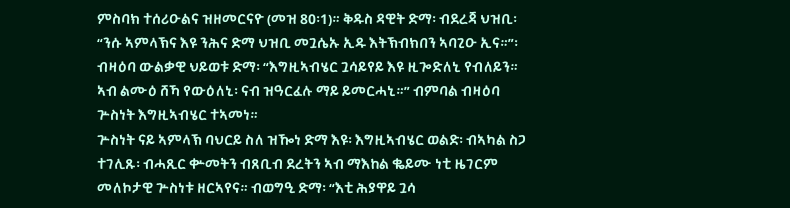ምስባክ ተሰሪዑልና ዝዘመርናዮ (መዝ 80፡1)። ቅዱስ ዳዊት ድማ፡ ብደረጃ ህዝቢ፡ “ንሱ ኣምላኽና እዩ ንሕና ድማ ህዝቢ መጓሴኡ ኢዱ እትኽብክበን ኣባጊዑ ኢና።”፡ ብዛዕባ ውልቃዊ ህይወቱ ድማ፡ “እግዚኣብሄር ጓሳይየይ እዩ ዚጐድለኒ የብለይን። ኣብ ልሙዕ ሸኻ የውዕለኒ፡ ናብ ዝዓርፈሉ ማይ ይመርሓኒ።” ብምባል ብዛዕባ ጕስነት እግዚኣብሄር ተኣመነ።
ጕስነት ናይ ኣምላኽ ባህርይ ስለ ዝዀነ ድማ እዩ፡ እግዚኣብሄር ወልድ፡ ብኣካል ስጋ ተገሊጹ፡ ብሓጺር ቍመትን ብጸቢብ ደረትን ኣብ ማእከል ቈይሙ ነቲ ዜገርም መለኮታዊ ጕስነቱ ዘርኣየና። ብወግዒ ድማ፡ “እቲ ሕያዋይ ጓሳ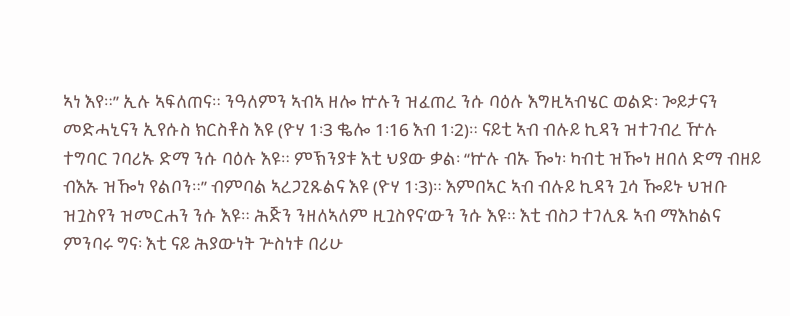ኣነ እየ።” ኢሉ ኣፍለጠና። ንዓለምን ኣብኣ ዘሎ ኵሉን ዝፈጠረ ንሱ ባዕሉ እግዚኣብሄር ወልድ፡ ጐይታናን መድሓኒናን ኢየሱስ ክርስቶስ እዩ (ዮሃ 1፡3 ቈሎ 1፡16 እብ 1፡2)። ናይቲ ኣብ ብሉይ ኪዳን ዝተገብረ ዅሉ ተግባር ገባሪኡ ድማ ንሱ ባዕሉ እዩ። ምኽንያቱ እቲ ህያው ቃል፡ “ኵሉ ብኡ ዀነ፡ ካብቲ ዝዀነ ዘበለ ድማ ብዘይ ብእኡ ዝዀነ የልቦን።” ብምባል ኣረጋጊጹልና እዩ (ዮሃ 1፡3)። እምበኣር ኣብ ብሉይ ኪዳን ጓሳ ዀይኑ ህዝቡ ዝጓስየን ዝመርሐን ንሱ እዩ። ሕጅን ንዘለኣለም ዚጓስየና’ውን ንሱ እዩ። እቲ ብስጋ ተገሊጹ ኣብ ማእከልና ምንባሩ ግና፡ እቲ ናይ ሕያውነት ጕስነቱ በሪሁ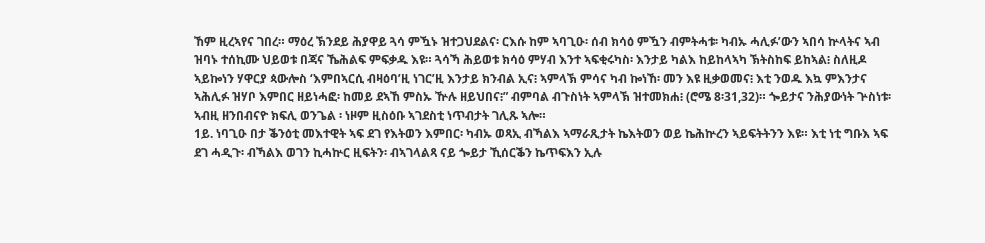ኸም ዚረኣየና ገበረ። ማዕረ ኽንደይ ሕያዋይ ጓሳ ምዃኑ ዝተጋህደልና፡ ርእሱ ከም ኣባጊዑ፡ ሰብ ክሳዕ ምዃን ብምትሓቱ፡ ካብኡ ሓሊፉ’ውን ኣበሳ ኵላትና ኣብ ዝባኑ ተሰኪሙ ህይወቱ በጃና ኼሕልፍ ምፍቃዱ እዩ። ጓሳኻ ሕይወቱ ክሳዕ ምሃብ እንተ ኣፍቂሩካስ፡ እንታይ ካልእ ከይከላኣካ ኽትስከፍ ይከኣል፧ ስለዚዶ ኣይኰነን ሃዋርያ ጳውሎስ ‘እምበኣርሲ ብዛዕባ’ዚ ነገር’ዚ እንታይ ክንብል ኢና፧ ኣምላኽ ምሳና ካብ ኰነኸ፡ መን እዩ ዚቃወመና፧ እቲ ንወዱ እኳ ምእንታና ኣሕሊፉ ዝሃቦ እምበር ዘይነሓፎ፡ ከመይ ደኣኸ ምስኡ ዅሉ ዘይህበና፧” ብምባል ብጉስነት ኣምላኽ ዝተመክሐ፧ (ሮሜ 8፡31,32)። ጐይታና ንሕያውነት ጕስነቱ፡ ኣብዚ ዘንበብናዮ ክፍሊ ወንጌል ፡ ነዞም ዚስዕቡ ኣገደስቲ ነጥብታት ገሊጹ ኣሎ።
1ይ. ነባጊዑ በታ ቕንዕቲ መእተዊት ኣፍ ደገ የእትወን እምበር፡ ካብኡ ወጻኢ ብኻልእ ኣማራጺታት ኬእትወን ወይ ኬሕኵረን ኣይፍትትንን እዩ። እቲ ነቲ ግቡእ ኣፍ ደገ ሓዲጉ፡ ብኻልእ ወገን ኪሓኵር ዚፍትን፡ ብኣገላልጻ ናይ ጐይታ ኺሰርቕን ኬጥፍእን ኢሉ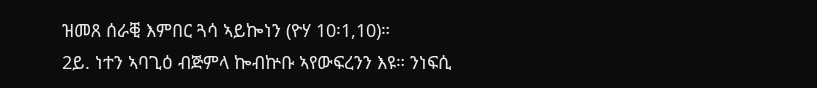ዝመጸ ሰራቒ እምበር ጓሳ ኣይኰነን (ዮሃ 10፡1,10)።
2ይ. ነተን ኣባጊዕ ብጅምላ ኰብኵቡ ኣየውፍረንን እዩ። ንነፍሲ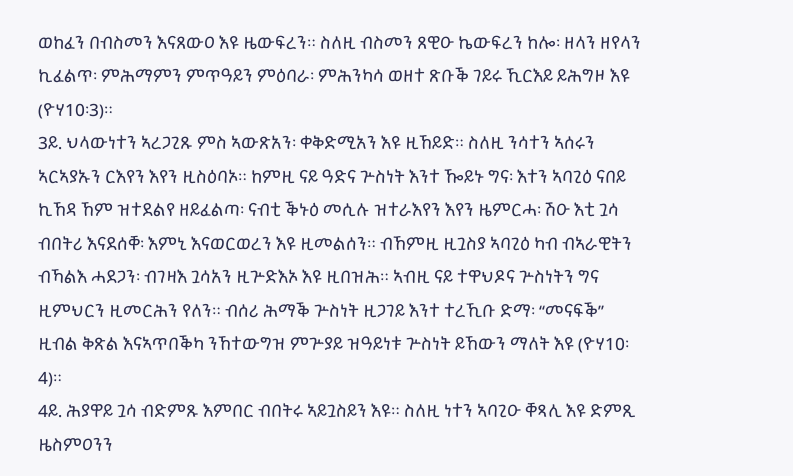ወከፈን በብስመን እናጸውዐ እዩ ዜውፍረን። ስለዚ ብስመን ጸዊዑ ኬውፍረን ከሎ፡ ዘላን ዘየላን ኪፈልጥ፡ ምሕማምን ምጥዓይን ምዕባራ፡ ምሕንካሳ ወዘተ ጽቡቕ ገይሩ ኺርእይ ይሕግዞ እዩ (ዮሃ10፡3)።
3ይ. ህላውነተን ኣረጋጊጹ ምስ ኣውጽአን፡ ቀቅድሚአን እዩ ዚኸይድ። ስለዚ ንሳተን ኣሰሩን ኣርኣያኡን ርእየን እየን ዚስዕባኦ። ከምዚ ናይ ዓድና ጕስነት እንተ ዀይኑ ግና፡ እተን ኣባጊዕ ናበይ ኪኸዳ ኸም ዝተደልየ ዘይፈልጣ፡ ናብቲ ቕኑዕ መሲሉ ዝተራእየን እየን ዜምርሓ፡ ሽዑ እቲ ጓሳ ብበትሪ እናደሰቐ፡ እምኒ እናወርወረን እዩ ዚመልሰን። ብኸምዚ ዚጓስያ ኣባጊዕ ካብ ብኣራዊትን ብኻልእ ሓደጋን፡ ብገዛእ ጓሳአን ዚጕድእኦ እዩ ዚበዝሕ። ኣብዚ ናይ ተዋህዶና ጕስነትን ግና ዚምህርን ዚመርሕን የለን። ብሰሪ ሕማቕ ጕስነት ዚጋገይ እንተ ተረኺቡ ድማ፡ “መናፍቕ” ዚብል ቅጽል እናኣጥበቕካ ንኸተውግዝ ምጕያይ ዝዓይነቱ ጕስነት ይኸውን ማለት እዩ (ዮሃ10፡4)።
4ይ. ሕያዋይ ጓሳ ብድምጹ እምበር ብበትሩ ኣይጓስይን እዩ። ስለዚ ነተን ኣባጊዑ ቐጻሊ እዩ ድምጺ ዜስምዐንን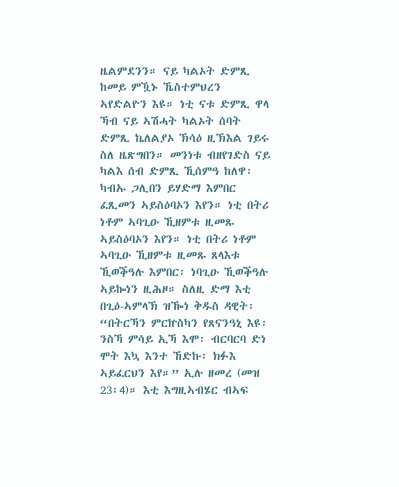ዜልምደንን። ናይ ካልኦት ድምጺ ከመይ ምዃኑ ኼስተምህረን ኣየድልዮን እዩ። ነቲ ናቱ ድምጺ ዋላ ኻብ ናይ ኣሽሓት ካልኦት ሰባት ድምጺ ኬለልያኦ ኽሳዕ ዚኽእል ገይሩ ስለ ዜጽግበን። መንነቱ ብዘየገድስ ናይ ካልእ ሰብ ድምጺ ኺሰምዓ ከለዋ፡ ካብኡ ጋሊበን ይሃድማ እምበር ፈጺመን ኣይስዕባኦን እየን። ነቲ በትሪ ነቶም ኣባጊዑ ኺዘምቱ ዚመጹ ኣይስዕባኦን እየን። ነቲ በትሪ ነቶም ኣባጊዑ ኺዘምቱ ዚመጹ ጸላእቱ ኺወቕዓሉ እምበር፡ ነባጊዑ ኺወቕዓሉ ኣይኰነን ዚሕዞ። ስለዚ ድማ እቲ በጊዕ-ኣምላኽ ዝዀነ ቅዱስ ዳዊት፡ “በትርኻን ምርኵስካን የጸናንዓኒ እዩ፡ ንስኻ ምሳይ ኢኻ እሞ፡ ብርባርባ ድነ ሞት እኳ እንተ ኸድኩ፡ ክፉእ ኣይፈርህን እየ።” ኢሉ ዘመረ (መዝ 23፡4)። እቲ እግዚኣብሄር ብኣፍ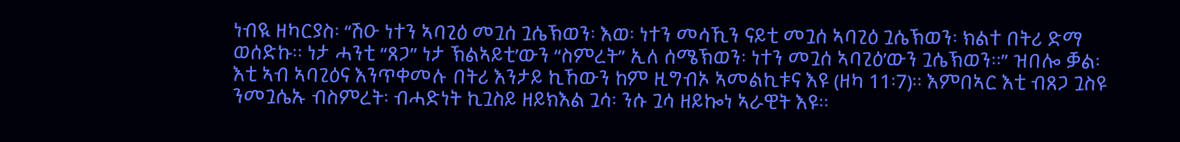ነብዪ ዘካርያስ፡ “ሽዑ ነተን ኣባጊዕ መጓሰ ጓሴኽወን፡ እወ፡ ነተን መሳኺን ናይቲ መጓሰ ኣባጊዕ ጓሴኽወን፡ ክልተ በትሪ ድማ ወሰድኩ። ነታ ሓንቲ “ጸጋ” ነታ ኽልኣይቲ’ውን “ስምረት” ኢለ ሰሜኽወን፡ ነተን መጓሰ ኣባጊዕ’ውን ጓሴኽወን።” ዝበሎ ቓል፡ እቲ ኣብ ኣባጊዕና እንጥቀመሉ በትሪ እንታይ ኪኸውን ከም ዚግብኦ ኣመልኪቱና እዩ (ዘካ 11፡7)። እምበኣር እቲ ብጸጋ ጓስዩ ንመጓሴኡ ብስምረት፡ ብሓድነት ኪጓስይ ዘይክእል ጓሳ፡ ንሱ ጓሳ ዘይኰነ ኣራዊት እዩ።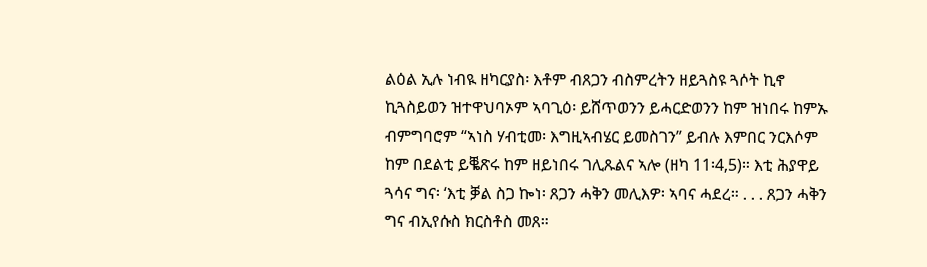ልዕል ኢሉ ነብዪ ዘካርያስ፡ እቶም ብጸጋን ብስምረትን ዘይጓስዩ ጓሶት ኪኖ ኪጓስይወን ዝተዋህባኦም ኣባጊዕ፡ ይሸጥወንን ይሓርድወንን ከም ዝነበሩ ከምኡ ብምግባሮም “ኣነስ ሃብቲመ፡ እግዚኣብሄር ይመስገን” ይብሉ እምበር ንርእሶም ከም በደልቲ ይቘጽሩ ከም ዘይነበሩ ገሊጹልና ኣሎ (ዘካ 11፡4,5)። እቲ ሕያዋይ ጓሳና ግና፡ ‘እቲ ቓል ስጋ ኰነ፡ ጸጋን ሓቅን መሊእዎ፡ ኣባና ሓደረ። . . . ጸጋን ሓቅን ግና ብኢየሱስ ክርስቶስ መጸ።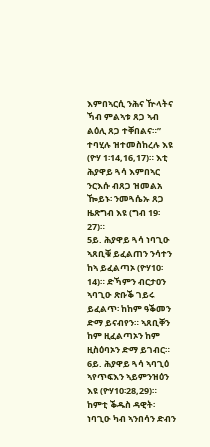እምበኣርሲ ንሕና ዅላትና ኻብ ምልኣቱ ጸጋ ኣብ ልዕሊ ጸጋ ተቐበልና።” ተባሂሉ ዝተመስከረሉ እዩ (ዮሃ 1፡14,16,17)። እቲ ሕያዋይ ጓሳ እምበኣር ንርእሱ ብጸጋ ዝመልአ ዀይኑ፡ ንመጓሴኡ ጸጋ ዜጽግብ እዩ (ግብ 19፡27)።
5ይ. ሕያዋይ ጓሳ ነባጊዑ ኣጸቢቑ ይፈልጠን ንሳተን ከኣ ይፈልጣኦ (ዮሃ10፡14)። ድኻምን ብርታዐን ኣባጊዑ ጽቡቕ ገይሩ ይፈልጥ፡ ከከም ዓቕመን ድማ ይናብየን። ኣጸቢቐን ከም ዚፈልጣኦን ከም ዚስዕባኦን ድማ ይገብር።
6ይ. ሕያዋይ ጓሳ ኣባጊዕ ኣየጥፍእን ኣይምንዝዕን እዩ (ዮሃ10፡28,29)። ከምቲ ቕዱስ ዳዊት፡ ነባጊዑ ካብ ኣንበሳን ድብን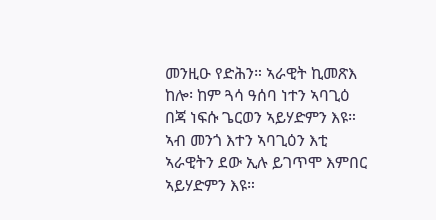መንዚዑ የድሕን። ኣራዊት ኪመጽእ ከሎ፡ ከም ጓሳ ዓሰባ ነተን ኣባጊዕ በጃ ነፍሱ ጌርወን ኣይሃድምን እዩ። ኣብ መንጎ እተን ኣባጊዕን እቲ ኣራዊትን ደው ኢሉ ይገጥሞ እምበር ኣይሃድምን እዩ።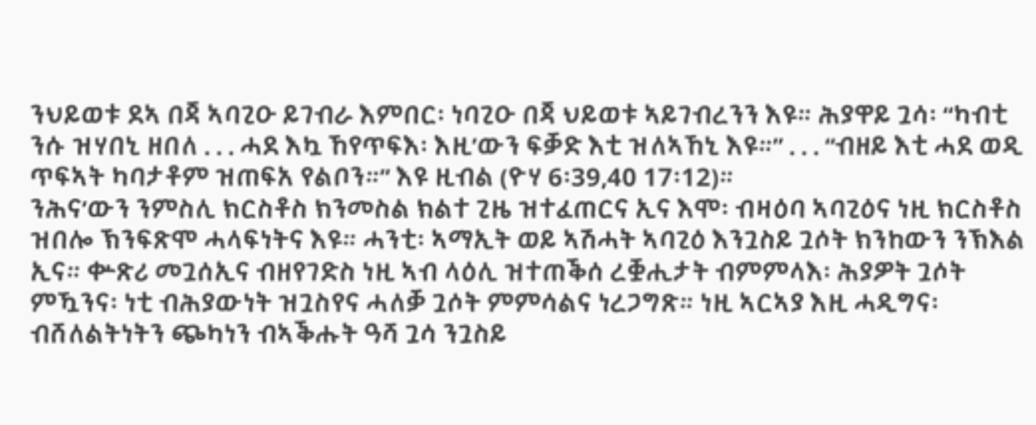ንህይወቱ ደኣ በጃ ኣባጊዑ ይገብራ እምበር፡ ነባጊዑ በጃ ህይወቱ ኣይገብረንን እዩ። ሕያዋይ ጓሳ፡ “ካብቲ ንሱ ዝሃበኒ ዘበለ . . . ሓደ እኳ ኸየጥፍእ፡ እዚ’ውን ፍቓድ እቲ ዝለኣኸኒ እዩ።” . . . “ብዘይ እቲ ሓደ ወዲ ጥፍኣት ካባታቶም ዝጠፍአ የልቦን።” እዩ ዚብል (ዮሃ 6፡39,40 17፡12)።
ንሕና’ውን ንምስሊ ክርስቶስ ክንመስል ክልተ ጊዜ ዝተፈጠርና ኢና እሞ፡ ብዛዕባ ኣባጊዕና ነዚ ክርስቶስ ዝበሎ ኽንፍጽሞ ሓላፍነትና እዩ። ሓንቲ፡ ኣማኢት ወይ ኣሽሓት ኣባጊዕ እንጓስይ ጓሶት ክንከውን ንኽእል ኢና። ቍጽሪ መጓሰኢና ብዘየገድስ ነዚ ኣብ ላዕሊ ዝተጠቕሰ ረቛሒታት ብምምላእ፡ ሕያዎት ጓሶት ምዃንና፡ ነቲ ብሕያውነት ዝጓስየና ሓለቓ ጓሶት ምምሳልና ነረጋግጽ። ነዚ ኣርኣያ እዚ ሓዲግና፡ ብሸለልትነትን ጭካነን ብኣቕሑት ዓሻ ጓሳ ንጓስይ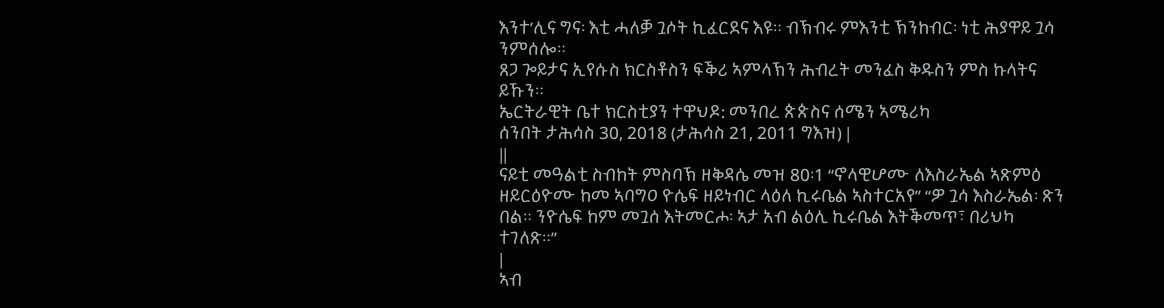እንተ’ሊና ግና፡ እቲ ሓለቓ ጓሶት ኪፈርደና እዩ። ብኽብሩ ምእንቲ ኽንከብር፡ ነቲ ሕያዋይ ጓሳ ንምሰሎ።
ጸጋ ጐይታና ኢየሱስ ክርስቶስን ፍቕሪ ኣምላኽን ሕብረት መንፈስ ቅዱስን ምስ ኩላትና ይኹን።
ኤርትራዊት ቤተ ክርስቲያን ተዋህዶ: መንበረ ጵጵስና ሰሜን ኣሜሪካ
ሰንበት ታሕሳስ 30, 2018 (ታሕሳስ 21, 2011 ግእዝ) |
||
ናይቲ መዓልቲ ስብከት ምስባኽ ዘቅዳሴ መዝ 80፡1 “ኖላዊሆሙ ለእስራኤል ኣጽምዕ ዘይርዕዮሙ ከመ ኣባግዐ ዮሴፍ ዘይነብር ላዕለ ኪሩቤል ኣስተርአየ” “ዎ ጓሳ እስራኤል፡ ጽን በል። ንዮሴፍ ከም መጓሰ እትመርሖ፡ ኣታ አብ ልዕሊ ኪሩቤል እትቕመጥ፣ በሪህካ ተገለጽ።”
|
ኣብ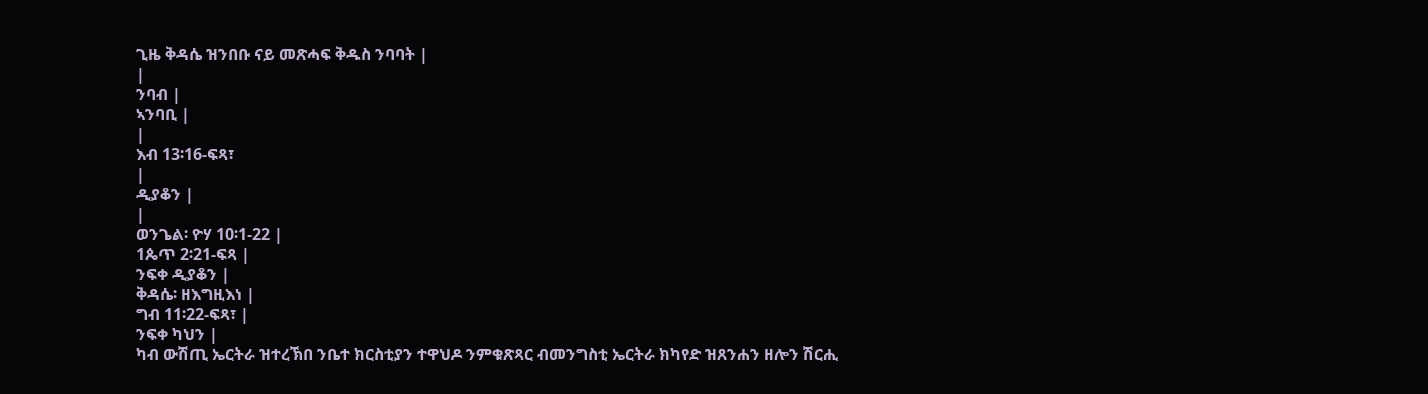ጊዜ ቅዳሴ ዝንበቡ ናይ መጽሓፍ ቅዱስ ንባባት |
|
ንባብ |
ኣንባቢ |
|
እብ 13፡16-ፍጻ፣
|
ዲያቆን |
|
ወንጌል፡ ዮሃ 10፡1-22 |
1ጴጥ 2፡21-ፍጻ |
ንፍቀ ዲያቆን |
ቅዳሴ፡ ዘእግዚእነ |
ግብ 11፡22-ፍጻ፣ |
ንፍቀ ካህን |
ካብ ውሽጢ ኤርትራ ዝተረኽበ ንቤተ ክርስቲያን ተዋህዶ ንምቁጽጻር ብመንግስቲ ኤርትራ ክካየድ ዝጸንሐን ዘሎን ሽርሒ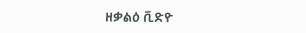ዘቃልዕ ቪድዮ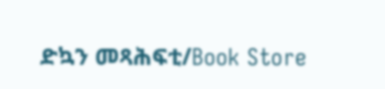ድኳን መጻሕፍቲ/Book Store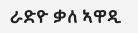ራድዮ ቃለ ኣዋዲ